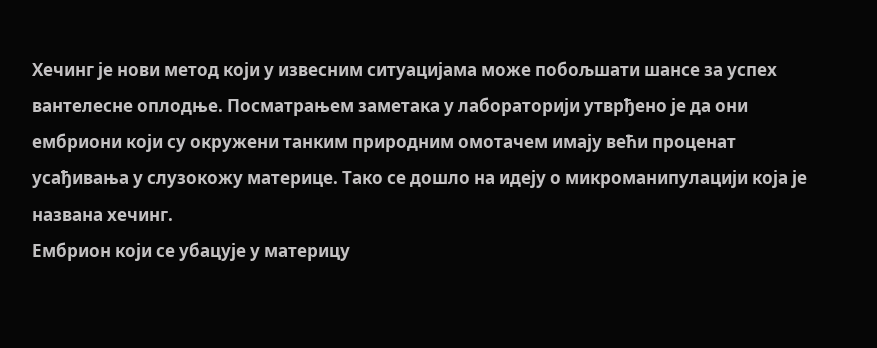Хечинг је нови метод који у извесним ситуацијама може побољшати шансе за успех вантелесне оплодње. Посматрањем заметака у лабораторији утврђено је да они ембриони који су окружени танким природним омотачем имају већи проценат усађивања у слузокожу материце. Тако се дошло на идеју о микроманипулацији која је названа хечинг.
Ембрион који се убацује у материцу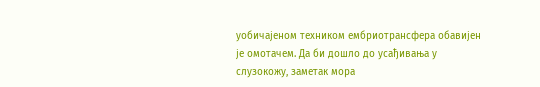уобичајеном техником ембриотрансфера обавијен је омотачем. Да би дошло до усађивања у слузокожу, заметак мора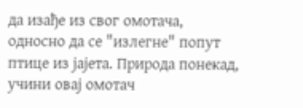да изађе из свог омотача, односно да се "излегне" попут птице из јајета. Природа понекад, учини овај омотач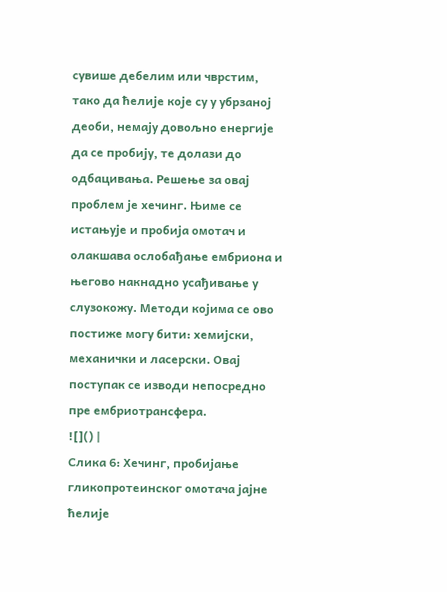сувише дебелим или чврстим, тако да ћелије које су у убрзаној деоби, немају довољно енергије да се пробију, те долази до одбацивања. Решење за овај проблем је хечинг. Њиме се истањује и пробија омотач и олакшава ослобађање ембриона и његово накнадно усађивање у слузокожу. Методи којима се ово постиже могу бити: хемијски, механички и ласерски. Овај поступак се изводи непосредно пре ембриотрансфера.
![]() |
Слика 6: Хечинг, пробијање гликопротеинског омотача јајне ћелије